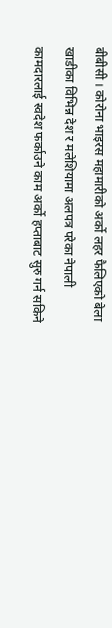बीबीसी । कोरोना भाइरस महामारीको अर्को लहर फैलिएको बेला खाडीका विभिन्न देश र मलेशियामा अलपत्र परेका नेपाली कामदारलाई स्वदेश फर्काउने काम अर्को हप्ताबाट सुरु गर्न सकिने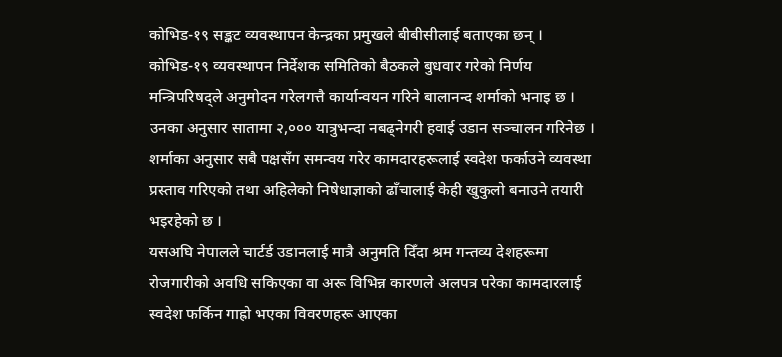कोभिड-१९ सङ्कट व्यवस्थापन केन्द्रका प्रमुखले बीबीसीलाई बताएका छन् ।
कोभिड-१९ व्यवस्थापन निर्देशक समितिको बैठकले बुधवार गरेको निर्णय मन्त्रिपरिषद्ले अनुमोदन गरेलगत्तै कार्यान्वयन गरिने बालानन्द शर्माको भनाइ छ । उनका अनुसार सातामा २,००० यात्रुभन्दा नबढ्नेगरी हवाई उडान सञ्चालन गरिनेछ ।
शर्माका अनुसार सबै पक्षसँग समन्वय गरेर कामदारहरूलाई स्वदेश फर्काउने व्यवस्था प्रस्ताव गरिएको तथा अहिलेको निषेधाज्ञाको ढाँचालाई केही खुकुलो बनाउने तयारी भइरहेको छ ।
यसअघि नेपालले चार्टर्ड उडानलाई मात्रै अनुमति दिँदा श्रम गन्तव्य देशहरूमा रोजगारीको अवधि सकिएका वा अरू विभिन्न कारणले अलपत्र परेका कामदारलाई स्वदेश फर्किन गाह्रो भएका विवरणहरू आएका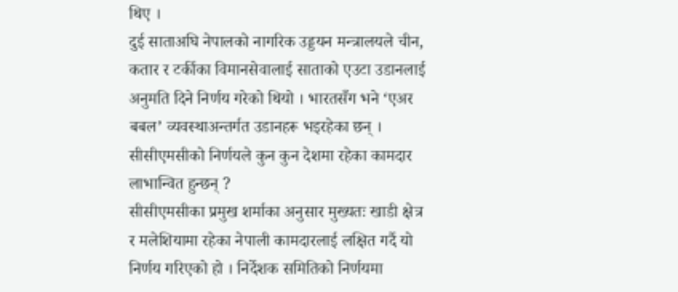थिए ।
दुई साताअघि नेपालको नागरिक उड्डयन मन्त्रालयले चीन, कतार र टर्कीका विमानसेवालाई साताको एउटा उडानलाई अनुमति दिने निर्णय गरेको थियो । भारतसँग भने ‘एअर बबल’ व्यवस्थाअन्तर्गत उडानहरू भइरहेका छन् ।
सीसीएमसीको निर्णयले कुन कुन देशमा रहेका कामदार लाभान्वित हुन्छन् ?
सीसीएमसीका प्रमुख शर्माका अनुसार मुख्यतः खाडी क्षेत्र र मलेशियामा रहेका नेपाली कामदारलाई लक्षित गर्दै यो निर्णय गरिएको हो । निर्देशक समितिको निर्णयमा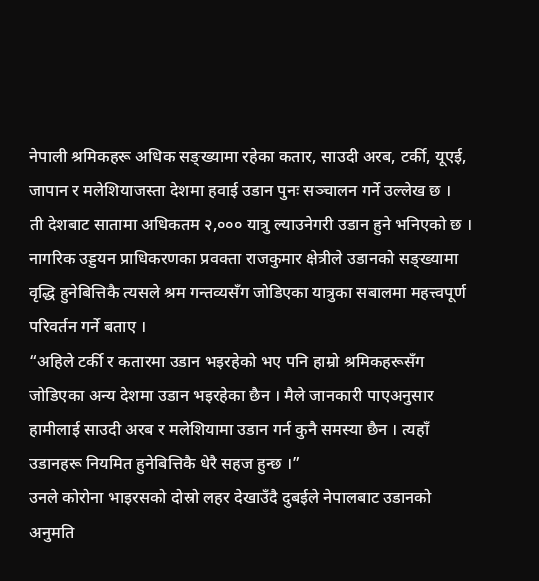नेपाली श्रमिकहरू अधिक सङ्ख्यामा रहेका कतार, साउदी अरब, टर्की, यूएई, जापान र मलेशियाजस्ता देशमा हवाई उडान पुनः सञ्चालन गर्ने उल्लेख छ ।
ती देशबाट सातामा अधिकतम २,००० यात्रु ल्याउनेगरी उडान हुने भनिएको छ । नागरिक उड्डयन प्राधिकरणका प्रवक्ता राजकुमार क्षेत्रीले उडानको सङ्ख्यामा वृद्धि हुनेबित्तिकै त्यसले श्रम गन्तव्यसँग जोडिएका यात्रुका सबालमा महत्त्वपूर्ण परिवर्तन गर्ने बताए ।
“अहिले टर्की र कतारमा उडान भइरहेको भए पनि हाम्रो श्रमिकहरूसँग जोडिएका अन्य देशमा उडान भइरहेका छैन । मैले जानकारी पाएअनुसार हामीलाई साउदी अरब र मलेशियामा उडान गर्न कुनै समस्या छैन । त्यहाँ उडानहरू नियमित हुनेबित्तिकै धेरै सहज हुन्छ ।”
उनले कोरोना भाइरसको दोस्रो लहर देखाउँदै दुबईले नेपालबाट उडानको अनुमति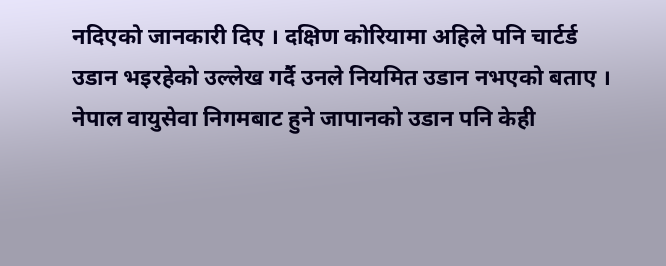नदिएको जानकारी दिए । दक्षिण कोरियामा अहिले पनि चार्टर्ड उडान भइरहेको उल्लेख गर्दै उनले नियमित उडान नभएको बताए । नेपाल वायुसेवा निगमबाट हुने जापानको उडान पनि केही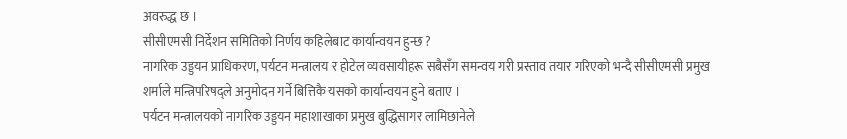अवरुद्ध छ ।
सीसीएमसी निर्देशन समितिको निर्णय कहिलेबाट कार्यान्वयन हुन्छ ?
नागरिक उड्डयन प्राधिकरण, पर्यटन मन्त्रालय र होटेल व्यवसायीहरू सबैसँग समन्वय गरी प्रस्ताव तयार गरिएको भन्दै सीसीएमसी प्रमुख शर्माले मन्त्रिपरिषद्ले अनुमोदन गर्ने बित्तिकै यसको कार्यान्वयन हुने बताए ।
पर्यटन मन्त्रालयको नागरिक उड्डयन महाशाखाका प्रमुख बुद्धिसागर लामिछानेले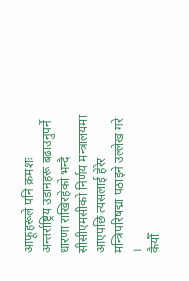आफूहरूले पनि क्रमशः अन्तर्राष्ट्रिय उडानहरू बढाउनुपर्ने धारणा राखिरहेको भन्दै सीसीएमसीको निर्णय मन्त्रालयमा आएपछि त्यसलाई हेरेर मन्त्रिपरिषद्मा पठाइने उल्लेख गरे ।
कैयौँ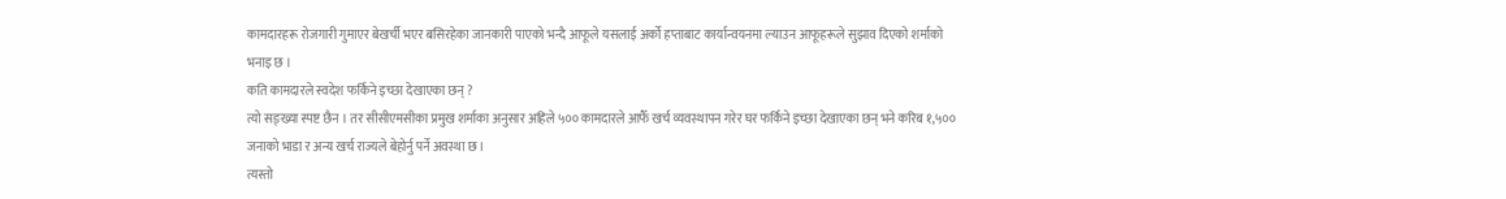कामदारहरू रोजगारी गुमाएर बेखर्ची भएर बसिरहेका जानकारी पाएको भन्दै आफूले यसलाई अर्को हप्ताबाट कार्यान्वयनमा ल्याउन आफूहरूले सुझाव दिएको शर्माको भनाइ छ ।
कति कामदारले स्वदेश फर्किने इच्छा देखाएका छन् ?
त्यो सङ्ख्या स्पष्ट छैन । तर सीसीएमसीका प्रमुख शर्माका अनुसार अहिले ५०० कामदारले आफैँ खर्च व्यवस्थापन गरेर घर फर्किने इच्छा देखाएका छन् भने करिब १,५०० जनाको भाडा र अन्य खर्च राज्यले बेहोर्नु पर्ने अवस्था छ ।
त्यस्तो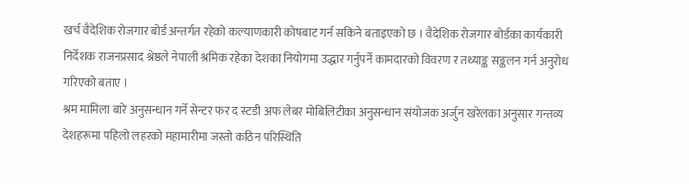खर्च वैदेशिक रोजगार बोर्ड अन्तर्गत रहेको कल्याणकारी कोषबाट गर्न सकिने बताइएको छ । वैदेशिक रोजगार बोर्डका कार्यकारी निर्देशक राजनप्रसाद श्रेष्ठले नेपाली श्रमिक रहेका देशका नियोगमा उद्धार गर्नुपर्ने कामदारको विवरण र तथ्याङ्क सङ्कलन गर्न अनुरोध गरिएको बताए ।
श्रम मामिला बारे अनुसन्धान गर्ने सेन्टर फर द स्टडी अफ लेबर मोबिलिटीका अनुसन्धान संयोजक अर्जुन खरेलका अनुसार गन्तव्य देशहरूमा पहिलो लहरको महामारीमा जस्तो कठिन परिस्थिति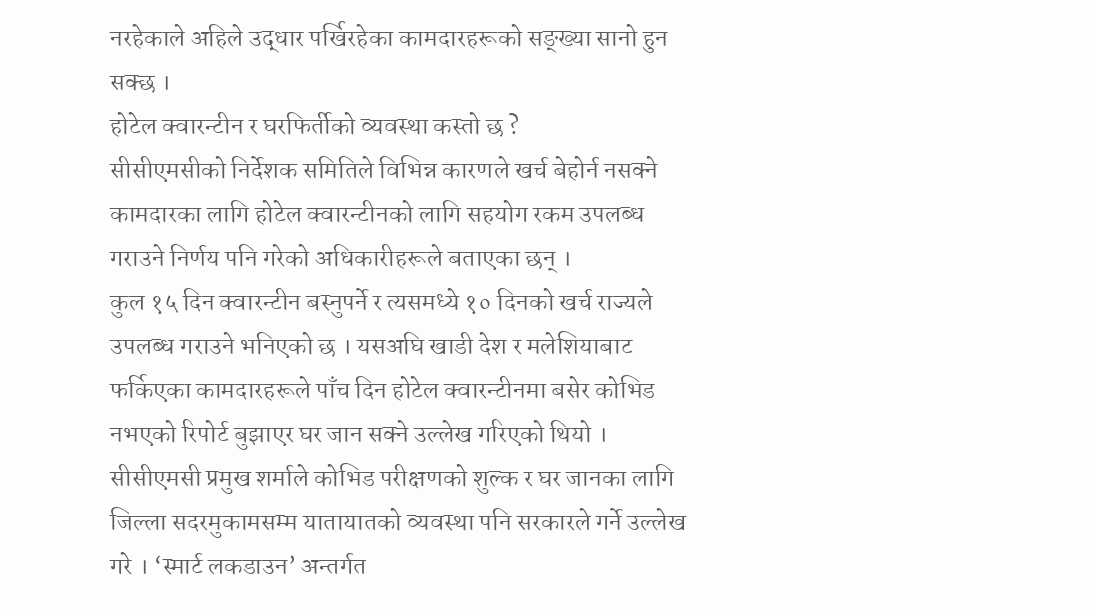नरहेकाले अहिले उद्धार पर्खिरहेका कामदारहरूको सङ्ख्या सानो हुन सक्छ ।
होटेल क्वारन्टीन र घरफिर्तीको व्यवस्था कस्तो छ ?
सीसीएमसीको निर्देशक समितिले विभिन्न कारणले खर्च बेहोर्न नसक्ने कामदारका लागि होटेल क्वारन्टीनको लागि सहयोग रकम उपलब्ध गराउने निर्णय पनि गरेको अधिकारीहरूले बताएका छन् ।
कुल १५ दिन क्वारन्टीन बस्नुपर्ने र त्यसमध्ये १० दिनको खर्च राज्यले उपलब्ध गराउने भनिएको छ । यसअघि खाडी देश र मलेशियाबाट फर्किएका कामदारहरूले पाँच दिन होटेल क्वारन्टीनमा बसेर कोभिड नभएको रिपोर्ट बुझाएर घर जान सक्ने उल्लेख गरिएको थियो ।
सीसीएमसी प्रमुख शर्माले कोभिड परीक्षणको शुल्क र घर जानका लागि जिल्ला सदरमुकामसम्म यातायातको व्यवस्था पनि सरकारले गर्ने उल्लेख गरे । ‘स्मार्ट लकडाउन’ अन्तर्गत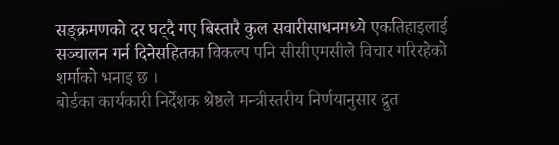सङ्क्रमणको दर घट्दै गए बिस्तारै कुल सवारीसाधनमध्ये एकतिहाइलाई सञ्चालन गर्न दिनेसहितका विकल्प पनि सीसीएमसीले विचार गरिरहेको शर्माको भनाइ छ ।
बोर्डका कार्यकारी निर्देशक श्रेष्ठले मन्त्रीस्तरीय निर्णयानुसार द्रुत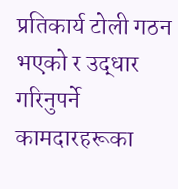प्रतिकार्य टोली गठन भएको र उद्धार गरिनुपर्ने कामदारहरूका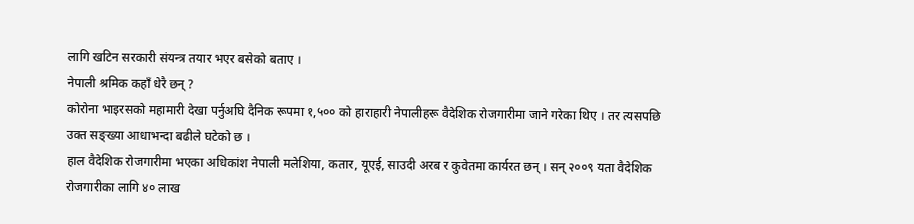लागि खटिन सरकारी संयन्त्र तयार भएर बसेको बताए ।
नेपाली श्रमिक कहाँ धेरै छन् ?
कोरोना भाइरसको महामारी देखा पर्नुअघि दैनिक रूपमा १,५०० को हाराहारी नेपालीहरू वैदेशिक रोजगारीमा जाने गरेका थिए । तर त्यसपछि उक्त सङ्ख्या आधाभन्दा बढीले घटेको छ ।
हाल वैदेशिक रोजगारीमा भएका अधिकांश नेपाली मलेशिया, कतार, यूएई, साउदी अरब र कुवेतमा कार्यरत छन् । सन् २००९ यता वैदेशिक रोजगारीका लागि ४० लाख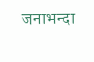जनाभन्दा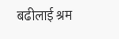बढीलाई श्रम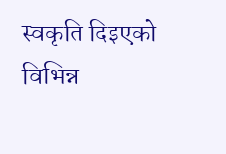स्वकृति दिइएको विभिन्न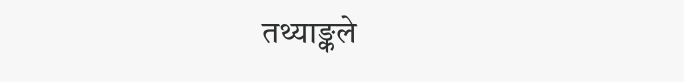तथ्याङ्कले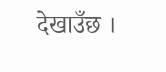देखाउँछ ।